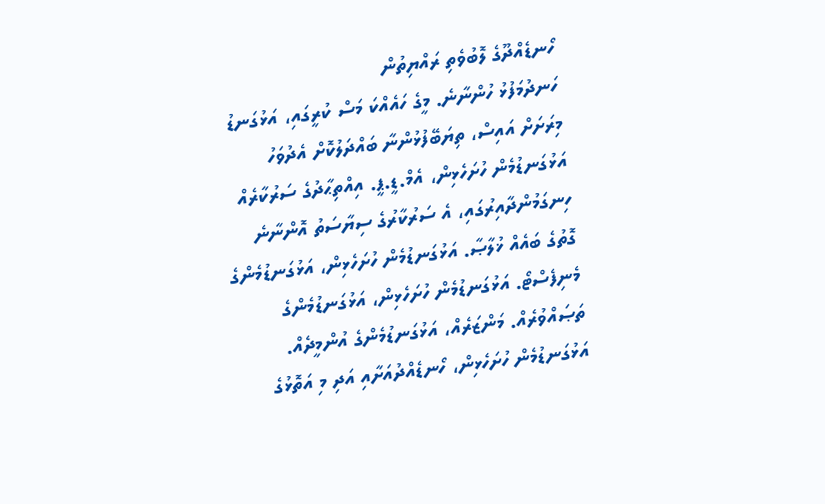ހޯނޑެއްދޫގެ ލޮބުވެތި ރައްޔިތުން
ހަނދުމަފުޅު ހުންނާނެ. މީގެ ހައެއްކަ މަސް ކުރީގައި، އަޅުގަނޑު މިރަށަށް އައިސް، ތިޔަބޭފުޅުންނާ ބައްދަލުކޮށް އެދުވަހު އަޅުގަނޑުމެން ހުށަހެޅިން، އެމް.ޑީ.ޕީ. އިއްތިޙާދުގެ ސަރުކާރެއް ހިނގަމުންދާއިރުގައި، އެ ސަރުކާރުގެ ސިޔާސަތު އޮންނާނެ ގޮތުގެ ބައެއް ޚުލާޞާ. އަޅުގަނޑުމެން ހުށަހެޅިން، އަޅުގަނޑުމެންގެ މެނިފެސްޓޯ. އަޅުގަނޑުމެން ހުށަހެޅިން، އަޅުގަނޑުމެންގެ ތަޞައްވުރެއް. މަންޒަރެއް، އަޅުގަނޑުމެންގެ އުންމީދެއް. އަޅުގަނޑުމެން ހުށަހެޅިން، ހޯނޑެއްދުއަށާއި އަދި މި އަތޮޅުގެ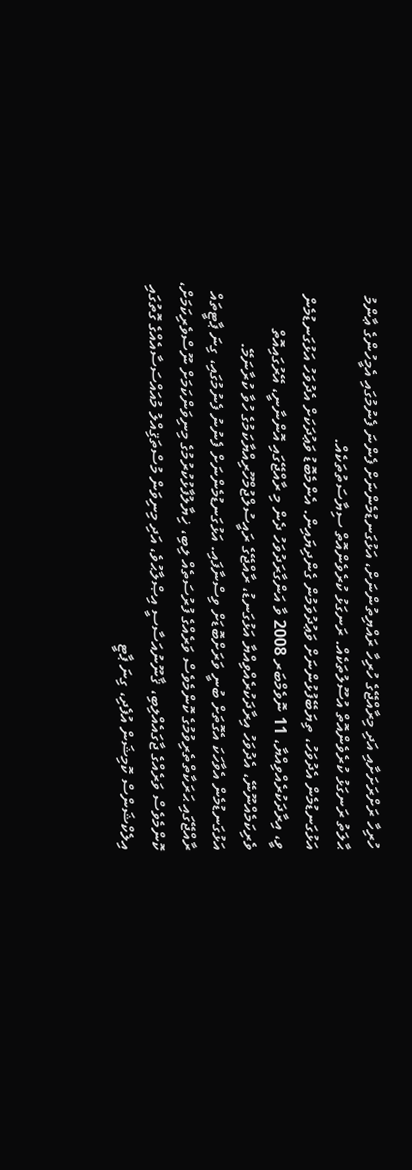ހުރިހާ ރަށްރަށަށާއި އަދި މިރާއްޖޭގެ ހުރިހާ ރައްޔިތުންނަށް، އަޅުގަނޑުމެންނަށް ފެންނަ ފެނުމުގައި އެމީހުންގެ ޢާންމު ޙާލަތު ރަނގަޅު ކުރެވެންއޮތް އުސޫލުތަކެއް. ރަނގަޅު ކުރެވެންއޮތް ސިޔާސަތުތަކެއް.
އަޅުގަނޑުމެން އެދުވަހު، ތިޔަބޭފުޅުންނަށް ވަޢުދުވަމުން ގެންދިޔައިން. އެންމެބޮޑު ވަޢުދަކަށް އެދުވަހު އަޅުގަނޑުމެން ވީ، އިރާދަކުރެއްވިއްޔާ، 11 ނޮވެމްބަރ 2008 ވާ އަންގާރަދުވަހު ދެން މި ރާއްޖޭގައި އޮންނާނީ، އޭރުގައިއޮތް ވެރިކަމެއްނޫނޭ، އެދުވަހު އިރާދަކުރެއްވިއްޔާ އަޅުގަނޑު، ރާއްޖޭގެ ރައީސުލްޖުމްހޫރިއްޔާކަމުގެ ހުވާ ކުރާނަމޭ. އަޅުގަނޑުމެން އެވާހަކަ އެގޮތަށް ބުނީ ވަރަށްބޮޑަށް ވިސްނާފައި. އަޅުގަނޑުމެންނަށް ފެނުނު ފެނުމުގައި، ގިނަ ޕާޓީތައް ރާއްޖޭގައި ޙަރަކާތްތެރިވުމުގެ ކޮންމެވެސް ވަރެއްގެ ފުރުސަތެއް ލިބި، ޚިޔާލުފާޅުކުރުމުގެ މިނިވަންކަމަށް ނޫސްވެރިކަމަށް، ކޮންމެވެސް ވަރެއްގެ ޖާގައެއްލިބި، ޤާނޫނުއަސާސީ އިޞްލާޙުވެ، އަދި މިނިވަން މުސްތަޤިއްލު މުއައްސަސާއެއްގެ ގޮތުގައި އިލެކްޝަންސް ކޮމިޝަން އުފެދި، ގިނަ ޕާޓީ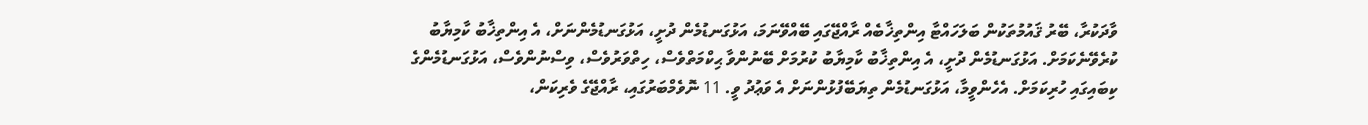ވާދަކުރާ، ބޭރު ޤައުމުތަކުން ބަލަހައްޓާ އިންތިޚާބެއް ރާއްޖޭގައި ބޭއްވޭނަމަ، އަޅުގަނޑުމެން ދުށީ، އަޅުގަނޑުމެންނަށް، އެ އިންތިޚާބު ކާމިޔާބު ކުރެވޭނެކަމަށް. އަޅުގަނޑުމެން ދުށީ، އެ އިންތިޚާބު ކާމިޔާބު ކުރުމަށް ބޭނުންވާ ޙިކްމަތްވެސް، ހިތްވަރުވެސް، ވިސްނުންވެސް، އަޅުގަނޑުމެންގެ ކިބައިގައި ހުރިކަމަށް. އެހެންވީމާ، އަޅުގަނޑުމެން ތިޔަބޭފުޅުންނަށް އެ ވަޢުދު ވީ. 11 ނޮވެމްބަރުގައި، ރާއްޖޭގެ ވެރިކަން،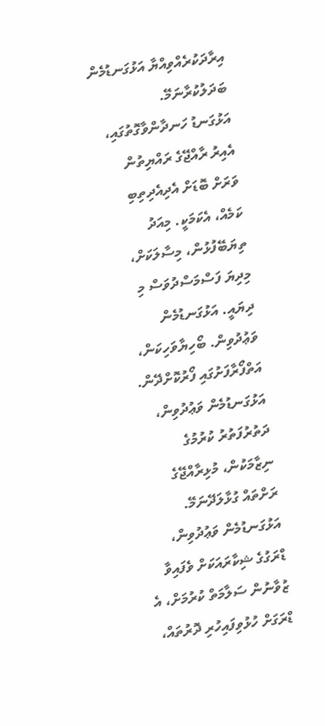އިރާދަކުރެއްވިއްޔާ އަޅުގަނޑުމެން ބަދަލުކުރާނަމޭ.
އަޅުގަނޑު ހަނދާންވާގޮތުގައި، އެއިރު ރާއްޖޭގެ ރައްޔިތުން ވަރަށް ބޮޑަށް އެދިއެދިތިބި ކަމެއް، އެކަމަކީ. މިއަދު ތިޔަބޭފުޅުން، މިސާލަކަށް، މިދިޔަ ފަސްމަސްދުވަސް މި ދިޔައީ. އަޅުގަނޑުމެން ވަޢުދުވިން. ބޯހިޔާވަހިކަން، އަތްފޯރާފަށުގައި ފޯރުކޮށްދޭން. އަޅުގަނޑުމެން ވަޢުދުވިން، ދަތުރުފަތުރު ކުރުމުގެ ނިޒާމަކުން، މުޅިރާއްޖޭގެ ރަށްތައް ގުޅާލަދޭނަމޭ. އަޅުގަނޑުމެން ވަޢުދުވިން، ޑްރަގުގެ ޝިކާރައަކަށް ވެފައިވާ ޒުވާނުން ސަލާމަތް ކުރުމަށް، އެ ޑްރަގަށް ހުޅުވިފައިހުރި ދޮރުތައް،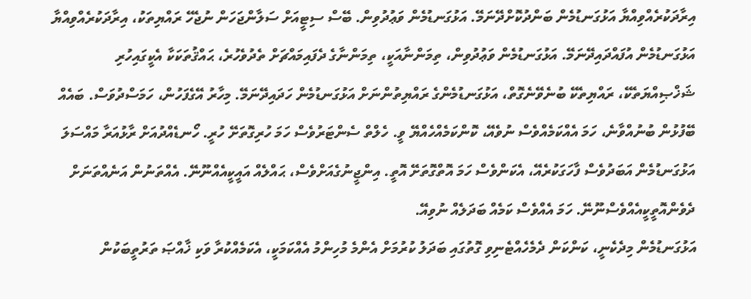އިރާދަކުރެއްވިއްޔާ އަޅުގަނޑުމެން ބަންދުކޮށްދޭނަމޭ. އަޅުގަނޑުމެން ވަޢުދުވިން. ބޭސް ސިޓީއަށް ސަލާންޖަހަން ނުޖެހޭ ރައްޔިތަކު، އިރާދަކުރެއްވިއްޔާ އަޅުގަނޑުމެން އުފައްދައިދޭނަމޭ. އަޅުގަނޑުމެން ވަޢުދުވިން، ތިމަންނާއަކީ، ތިމަންނާގެ ދެފައިމައްޗަށް ތެދުވެހުރެ، ޙައްޤުތަކަކާ އެކީގައިހުރި ޝަޚްޞިއްޔަތެކޭ، ރައްޔިތެކޭ ބުނެވޭނެގޮތް، އަޅުގަނޑުމެންގެ ރައްޔިތުންނަށް އަޅުގަނޑުމެން ހަދައިދޭނަމޭ. މިހާރު އޭގެފަހުން، ހަމަސްދުވަސް. ބައެއް ބޭފުޅުން ބުނުއްވާނެ، ހަމަ އެއްކަމެއްވެސް ނުވެއޭ، ކޮންކަމެއްހެއްޔޭ ވީ. ހެލްތް ސެންޓަރުވެސް ހަމަ ހުރިގޮތަށޭ ހުރީ. ހޯނޑެއްދުއަށް ރާޅުއަރާ މައްސަލަ އަޅުގަނޑުމެން އަބަދުވެސް ފާހަގަކުރެއޭ، އެކަންވެސް ހަމަ އޮތްގޮތަށޭ އޮތީ. އިންޖީނުގެއަށްވެސް، ޙައްލެއް އައީކީއެއްނޫނޭ. އެއްތަނުން އަނެއްތަނަށް ދެވެންއޮތީކީއެއްވެސްނޫނޭ. ހަމަ އެއްވެސް ކަމެއް ބަދަލެއް ނުވިއޭ.
އަޅުގަނޑުމެން މިދެކެނީ، ކަންކަން ދެމެހެއްޓެނިވި ގޮތުގައި ބަދަލު ކުރުމަށް އެންމެ މުހިންމު އެއްކަމަކީ، އެކަމެއްކުރާ ވަކި ޚާއްޞަ ތަރުތީބަކުން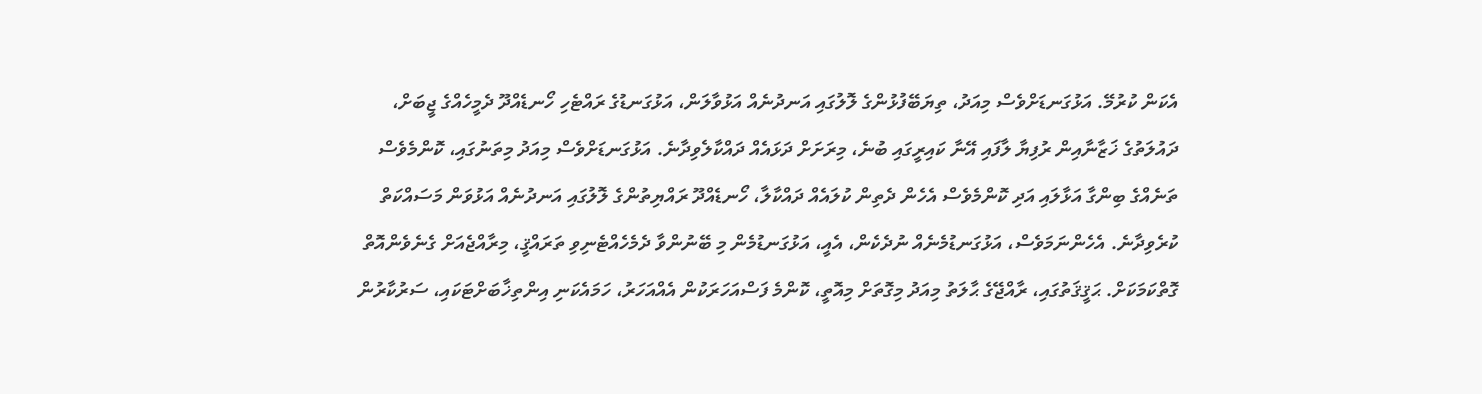އެކަން ކުރުމޭ. އަޅުގަނޑަށްވެސް މިއަދު، ތިޔަބޭފުޅުންގެ ލޮލުގައި އަނދުނެއް އަޅުވާލަން، އަޅުގަނޑުގެ ރައްޓެހި ހޯނޑެއްދޫ ދެމީހެއްގެ ޖީބަށް، ދައުލަތުގެ ޚަޒާނާއިން ރުފިޔާ ލާފައި އޭނާ ކައިރީގައި ބުނެ، މިރަށަށް ދަޅައެއް ދައްކާލެވިދާނެ. އަޅުގަނޑަށްވެސް މިއަދު މިތަނުގައި، ކޮންމެވެސް ތަނެއްގެ ބިންގާ އަޅާލައި އަދި ކޮންމެވެސް އެހެން ދެތިން ކުލައެއް ދައްކާލާ، ހޯނޑެއްދޫ ރައްޔިތުންގެ ލޮލުގައި އަނދުނެއް އަޅުވަން މަސައްކަތް ކުރެވިދާނެ. އެހެންނަމަވެސް، އަޅުގަނޑުމެނެއް ނުދެކެން، އެއީ، އަޅުގަނޑުމެން މި ބޭނުންވާ ދެމެހެއްޓެނިވި ތަރައްޤީ، މިރާއްޖެއަށް ގެނެވެންއޮތް ގޮތްކަމަކަށް. ޙަޤީޤަތުގައި، ރާއްޖޭގެ ޙާލަތު މިއަދު މިގޮތަށް މިއޮތީ، ކޮންމެ ފަސްއަހަރަކުން އެއްއަހަރު، ހަމައެކަނި އިންތިޚާބަށްޓަކައި، ސަރުކާރުން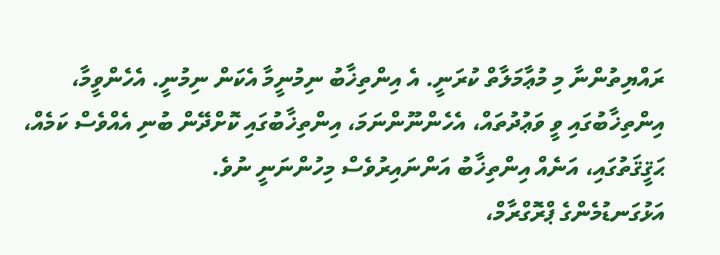ރައްޔިތުންނާ މި މުޢާމަލާތް ކުރަނީ. އެ އިންތިޚާބު ނިމުނީމާ އެކަން ނިމުނީ. އެހެންވީމާ، އިންތިޚާބުގައި ވީ ވަޢުދުތައް، އެހެންނޫންނަމަ، އިންތިޚާބުގައި ކޮށްދޭން ބުނި އެއްވެސް ކަމެއް، ޙަޤީޤަތުގައި، އަނެއް އިންތިޚާބު އަންނައިރުވެސް މިހުންނަނީ ނުވެ.
އަޅުގަނޑުމެންގެ ޕްރޮގްރާމް،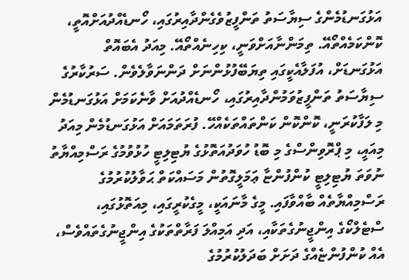އަޅުގަނޑުމެންގެ ސިޔާސަތު ތަންފީޒުވެގެންދާއިރުގައި، ހޯނޑެއްދުއަށްއޮތީ، ކޮންކަމެއްތޯއޭ. ތިމަންނާއަށްވަނީ، ކިހިނެއްތޯއޭ. މިއަދު އެބައޮތް އަޅުގަނޑަށް، އުފަލާއެކީގައި ތިޔަބޭފުޅުންނަށް ދަންނަވާލެވެން. ސަރުކާރުގެ ސިޔާސަތު ތަންފީޒުވަމުންދާއިރުގައި، ހޯނޑެއްދުއަށް ވާނެކަމަށް އަޅުގަނޑުމެން މި ލަފާކުރަނީ، ކޮންކޮން ކަންތައްތަކެއްހޭ. ފުރަތަމައަށް އަޅުގަނޑުމެން މިއަދު މިއައީ، މި ޕްރޮވިންސްގެ މި ބޮޑު ހުވަދުއަތޮޅުގެ ޔުޓިލިޓީ ހުޅުވުމުގެ ރަސްމިއްޔާތު ނުވަތަ ޔުޓިލިޓީ ކުންފުންޏާ ޢަމަލީގޮތުން މަސައްކަތް ޙަވާލުކުރުމުގެ ރަސްމިއްޔާތެއް ބާއްވާފައި. މީގެ މާނައަކީ، މީގެކުރީގައި، މިއަތޮޅުގައި، ސްޓެލްކޯގެ އިންޖީނުގެތަކާއި، އަދި އަމިއްލަ ފަރާތްތަކުގެ އިންޖީނުގެތައްވެސް، އެއް ކުންފުންޏެއްގެ ދަށަށް ބަދަލުކުރުމުގެ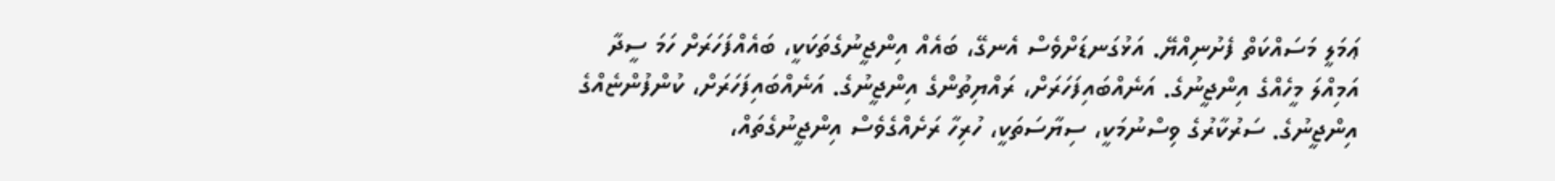ޢަމަލީ މަސައްކަތް ފެށުނިއްޔޭ. އަޅުގަނޑަށްވެސް އެނގޭ، ބައެއް އިންޖީނުގެތަކަކީ، ބައެއްފަހަރަށް ހަމަ ސީދާ އަމިއްލަ މީހެއްގެ އިންޖީނުގެ. އަނެއްބައިފަހަރަށް، ރައްޔިތުންގެ އިންޖީނުގެ. އަނެއްބައިފަހަރަށް، ކުންފުންޏެއްގެ އިންޖީނުގެ. ސަރުކާރުގެ ވިސްނުމަކީ، ސިޔާސަތަކީ، ހުރިހާ ރަށެއްގެވެސް އިންޖީނުގެތައް،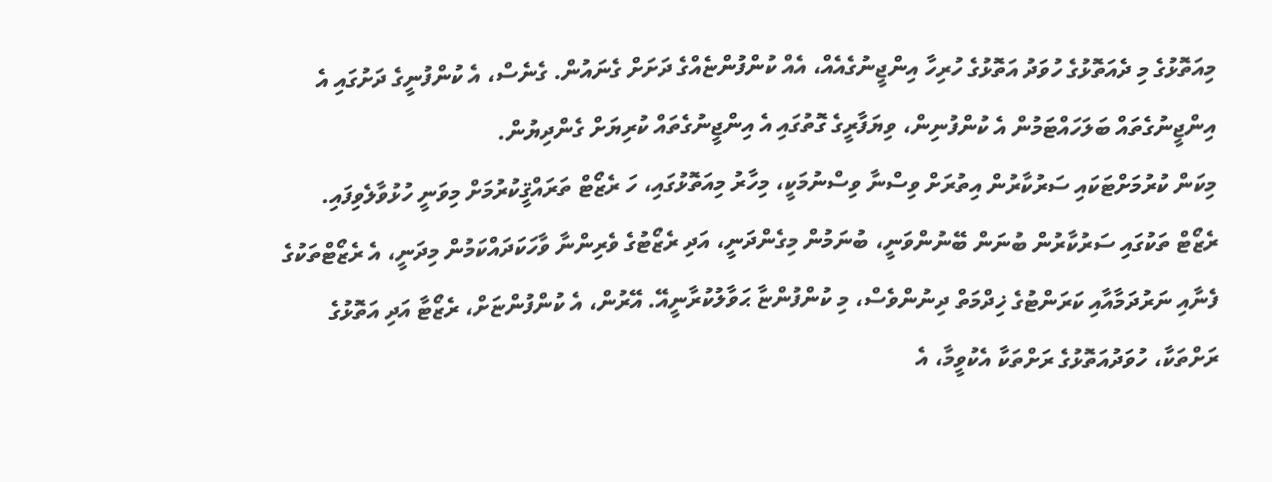މިއަތޮޅުގެ މި ދެއަތޮޅުގެ ހުވަދު އަތޮޅުގެ ހުރިހާ އިންޖީނުގެއެއް، އެއް ކުންފުންޏެއްގެ ދަށަށް ގެނައުން. ގެނެސް، އެ ކުންފުނީގެ ދަށުގައި އެ އިންޖީނުގެތައް ބަލަހައްޓަމުން އެ ކުންފުނިން، ވިޔަފާރީގެ ގޮތުގައި އެ އިންޖީނުގެތައް ކުރިޔަށް ގެންދިޔުން.
މިކަން ކުރުމަށްޓަކައި ސަރުކާރުން އިތުރަށް ވިސްނާ ވިސްނުމަކީ، މިހާރު މިއަތޮޅުގައި، ހަ ރެޒޯޓް ތަރައްޤީކުރުމަށް މިވަނީ ހުޅުވާލެވިފައި. ރެޒޯޓް ތަކުގައި ސަރުކާރުން ބުނަން ބޭނުންވަނީ، ބުނަމުން މިގެންދަނީ، އަދި ރެޒޯޓުގެ ވެރިންނާ ވާހަކަދައްކަމުން މިދަނީ، އެ ރެޒޯޓްތަކުގެ ފެނާއި ނަރުދަމާއާއި ކަރަންޓުގެ ޚިދްމަތް ދިނުންވެސް، މި ކުންފުންޏާ ޙަވާލުކުރާނީއޭ. އޭރުން، އެ ކުންފުންޏަށް، ރެޒޯޓާ އަދި އަތޮޅުގެ ރަށްތަކާ، ހުވަދުއަތޮޅުގެ ރަށްތަކާ އެކުވީމާ، އެ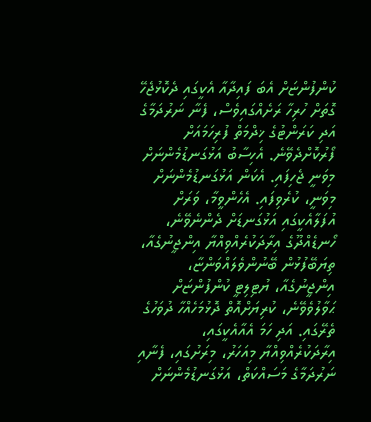ކުންފުންޏަށް އެބަ ފައިދާއާ އެކީގައި ދެކޮޅުޖެހޭ ގޮތަށް ހުރިހާ ރަށެއްގައިވެސް، ފެނާ ނަރުދަމާގެ އަދި ކަރަންޓުގެ ޚިދްމަތް ފުރިހަމައަށް ފޯރުކޮށްދެވޭނެ. އެހިސާބު އަޅުގަނޑުމެންނަށް މިވަނީ ޖެހިފައި. އެކަން އަޅުގަނޑުމެންނަށް މިވަނީ، ކުރެވިފައި. އެހެންވީމާ، ވަރަށް އުފަލާއެކީގައި އަޅުގަނޑަށް ދެންނެވޭނެ، ހޯނޑެއްދޫގެ އިރާދަކުރެއްވިއްޔާ އިންޖީނުގެއާ، ތިޔަބޭފުޅުން ބޭނުންވެލައްވަންޏާ، އިންޖީނުގެއާ، ޔުޓިލިޓީ ކުންފުންޏަށް ޙަވާލުވެވޭނެ، ކުރިޔަށްއޮތް ދޮޅުމަހެއްހާ ދުވަހުގެ ތެރޭގައި. އަދި ހަމަ އެއާއެކީގައި، އިރާދަކުރެއްވިއްޔާ މިއަހަރު، މިރަށުގައި، ފެނާއި ނަރުދަމާގެ މަސައްކަތް، އަޅުގަނޑުމެންނަށް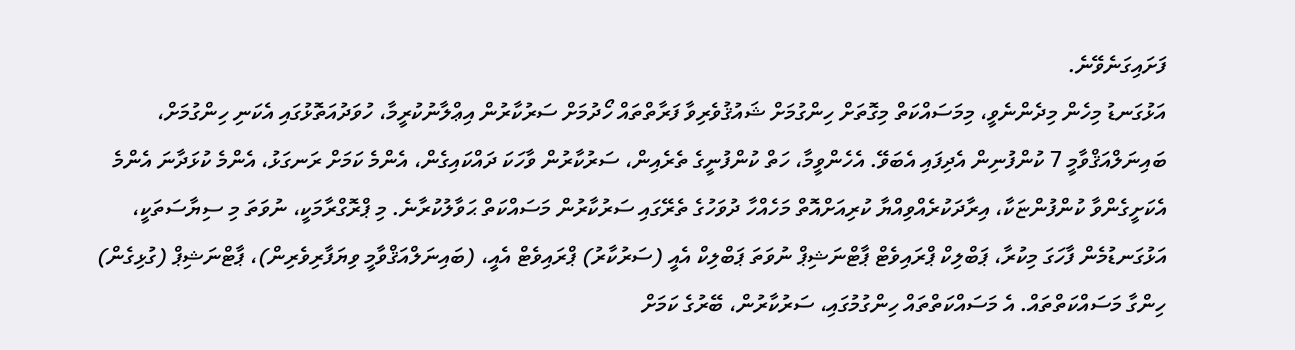ފަށައިގަނެވޭނެ.
އަޅުގަނޑު މިހެން މިދެންނެވީ، މިމަސައްކަތް މިގޮތަށް ހިންގުމަށް ޝައުޤުވެރިވާ ފަރާތްތައް ހޯދުމަށް ސަރުކާރުން އިޢްލާނުކުރީމާ، ހުވަދުއަތޮޅުގައި އެކަނި ހިންގުމަށް، ބައިނަލްއަޤްވާމީ 7 ކުންފުނިން އެދިފައި އެބަވޭ. އެހެންވީމާ، ހަތް ކުންފުނީގެ ތެރެއިން، ސަރުކާރުން ވާހަކަ ދައްކައިގެން، އެންމެ ކަމަށް ރަނގަޅު، އެންމެ ކުޅަދާނަ އެންމެ އެކަށީގެންވާ ކުންފުންޏަކާ، އިރާދަކުރެއްވިއްޔާ ކުރިއަށްއޮތް މަހެއްހާ ދުވަހުގެ ތެރޭގައި ސަރުކާރުން މަސައްކަތް ޙަވާލުކުރާނެ. މި ޕްރޮގްރާމަކީ، ނުވަތަ މި ސިޔާސަތަކީ، އަޅުގަނޑުމެން ފާހަގަ މިކުރާ، ޕަބްލިކް ޕްރައިވެޓް ޕާޓްނަޝިޕް ނުވަތަ ޕަބްލިކް އެއީ (ސަރުކާރު) ޕްރައިވެޓް އެއީ، (ބައިނަލްއަޤްވާމީ ވިޔަފާރިވެރިން)، ޕާޓްނަޝިޕް (ގުޅިގެން) ހިންގާ މަސައްކަތްތައް. އެ މަސައްކަތްތައް ހިންގުމުގައި، ސަރުކާރުން، ބޭރުގެ ކަމަށް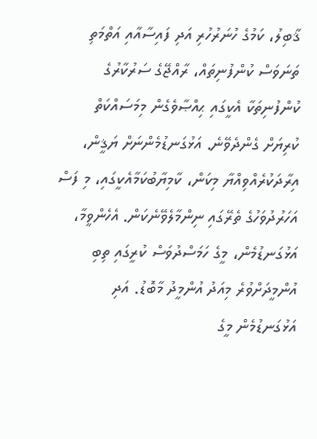ޤާބިލު، ކަމުގެ ހުނަރުހުރި އަދި ފައިސާއާއި އަތްމަތި ތަނަވަސް ކުންފުނިތައް، ރާއްޖޭގެ ސަރުކާރުގެ ކުންފުނިތަކާ އެކީގައި ޙިއްޞާވެގެން މިމަސައްކަތް ކުރިޔަށް ގެންދެވޭނެ. އަޅުގަނޑުމެންނަށް ޔަޤީން، އިރާދަކުރެއްވިއްޔާ މިކަން، ކާމިޔާބުކަމާއެކީގައި، މި ފަސް އަހަރުދުވަހުގެ ތެރޭގައި ނިންމާލެވޭނެކަން. އެހެންވީމާ، އަޅުގަނޑުމެން، މީގެ ހަމަސްދުވަސް ކުރީގައި ތިބި އުންމީދަށްވުރެ މިއަދު އުންމީދު މާބޮޑު. އަދި އަޅުގަނޑުމެން މީގެ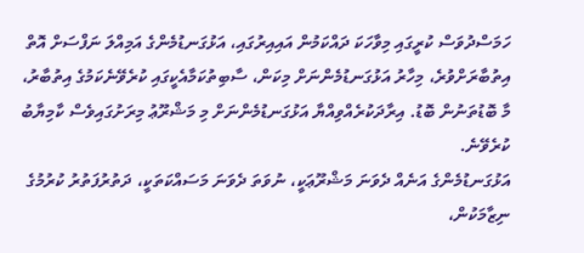ހަމަސްދުވަސް ކުރީގައި މިވާހަކަ ދައްކަމުން އައިއިރުގައި، އަޅުގަނޑުމެންގެ އަމިއްލަ ނަފްސަށް އޮތް އިތުބާރަށްވުރެ، މިހާރު އަޅުގަނޑުމެންނަށް މިކަން، ސާބިތުކަމާއެކީގައި ކުރެވޭނެކަމުގެ އިތުބާރު، މާ ބޮޑުތަނުން ބޮޑު. އިރާދަކުރެއްވިއްޔާ އަޅުގަނޑުމެންނަށް މި މަޝްރޫޢު މިރަށުގައިވެސް ކާމިޔާބު ކުރެވޭނެ.
އަޅުގަނޑުމެންގެ އަނެއް ދެވަނަ މަޝްރޫޢަކީ، ނުވަތަ ދެވަނަ މަސައްކަތަކީ، ދަތުރުފަތުރު ކުރުމުގެ ނިޒާމަކުން،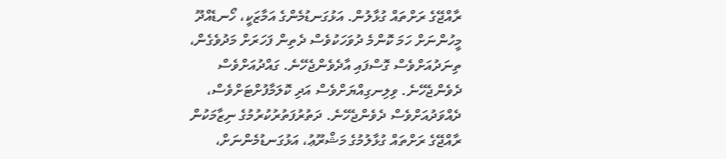ރާއްޖޭގެ ރަށްތައް ގުޅާލުން. އަޅުގަނޑުމެންގެ އަމާޒަކީ، ހޯނޑެއްދޫ މީހުންނަށް ހަމަ ކޮންމެ ދުވަހަކުވެސް ދެތިން ފަހަރަށް މަދުވެގެން، ތިނަދުއަށްވެސް ގޮސްފައި އާދެވެންޖެހޭނެ. ގައްދުއަށްވެސް ދެވެންޖެހޭނެ. ވިލިނގިއްޔަށްވެސް އަދި ކޮލަމާފުށްޓަށްވެސް، ދެއްވަދުއަށްވެސް ދެވެންޖެހޭނެ. ދަތުރުފަތުރުކުރުމުގެ ނިޒާމަކުން ރާއްޖޭގެ ރަށްތައް ގުޅާލުމުގެ މަޝްރޫޢު، އަޅުގަނޑުމެންނަށް،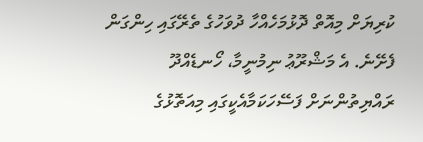ކުރިޔަށް މިއޮތް ދޮޅުމަހެއްހާ ދުވަހުގެ ތެރޭގައި ހިންގަން ފެށޭނެ. އެ މަޝްރޫޢު ނިމުނީމާ، ހޯނޑެއްދޫ ރައްޔިތުންނަށް ފަސޭހަކަމާއެކީގައި މިއަތޮޅުގެ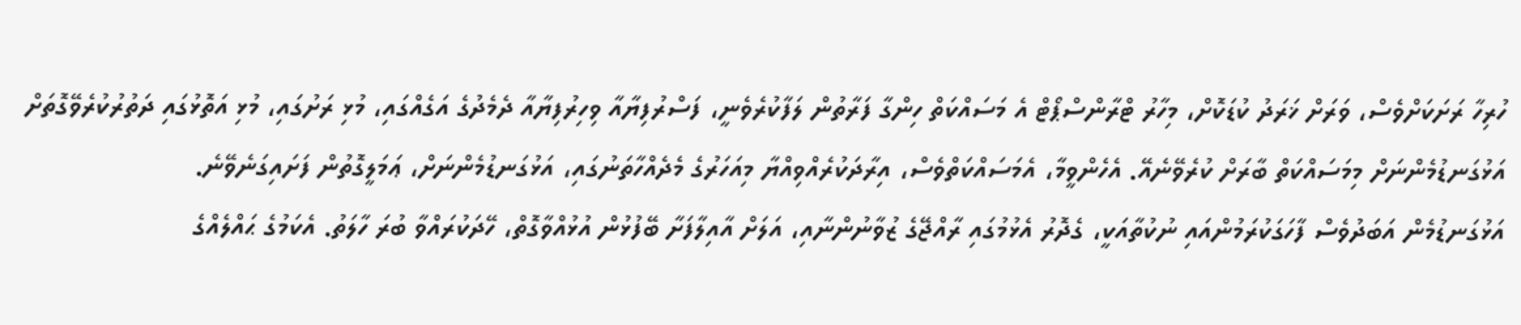ހުރިހާ ރަށަކަށްވެސް، ވަރަށް ޚަރަދު ކުޑަކޮށް، މިހާރު ޓްރާންސްޕޯޓް އެ މަސައްކަތް ހިންގާ ފަރާތުން ލަފާކުރެވެނީ، ފަސްރުފިޔާއާ ވިހިރުފިޔާއާ ދެމެދުގެ އަގެއްގައި، މުޅި ރަށުގައި، މުޅި އަތޮޅުގައި ދަތުރުކުރެވޭގޮތަށް އަޅުގަނޑުމެންނަށް މިމަސައްކަތް ބާރަށް ކުރެވޭނެއޭ. އެހެންވީމާ، އެމަސައްކަތްވެސް، އިރާދަކުރެއްވިއްޔާ މިއަހަރުގެ މެދެއްހާތަނުގައި، އަޅުގަނޑުމެންނަށް، ޢަމަލީގޮތުން ފަށައިގަނެވޭނެ.
އަޅުގަނޑުމެން އަބަދުވެސް ފާހަގަކުރަމުންއައި ނުކުތާއަކީ، ގެދޮރު އެޅުމުގައި ރާއްޖޭގެ ޒުވާނުންނާއި، އަލަށް އާއިލާފަށާ ބޭފުޅުން އުޅުއްވާގޮތް، ހޭދަކުރައްވާ ބުރަ ހާލަތު. އެކަމުގެ ޙައްލެއްގެ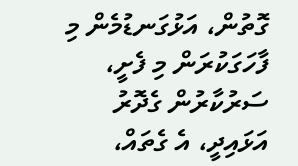ގޮތުން، އަޅުގަނޑުމެން މި ފާހަގަކުރަން މި ފެށީ، ސަރުކާރުން ގެދޮރު އަޅައިދީ، އެ ގެތައް،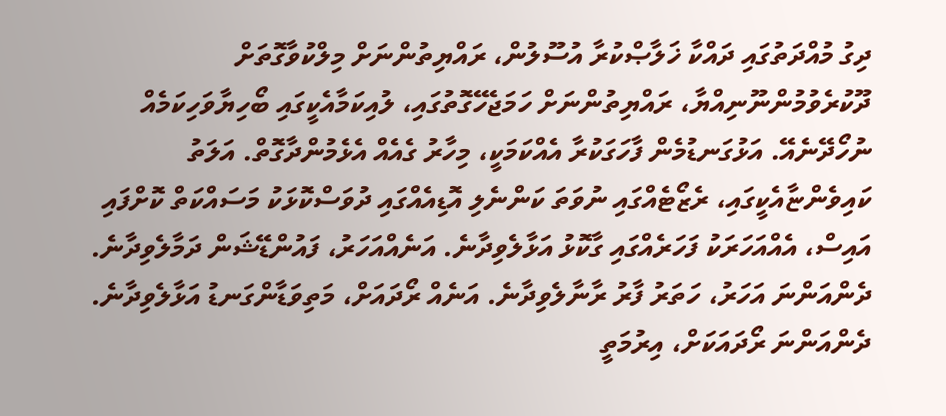ދިގު މުއްދަތުގައި ދައްކާ ޚަލާޞްކުރާ އުސޫލުން، ރައްޔިތުންނަށް މިލްކުވާގޮތަށް ދޫކުރެވުމުންނޫނިއްޔާ، ރައްޔިތުންނަށް ހަމަޖެހޭގޮތުގައި، ލުއިކަމާއެކީގައި ބޯހިޔާވަހިކަމެއް ނުހޯދޭނެއޭ. އަޅުގަނޑުމެން ފާހަގަކުރާ އެއްކަމަކީ، މިހާރު ގެއެއް އެޅެމުންދާގޮތް. އަލަތު ކައިވެންޏާއެކީގައި، ރެޒޯޓެއްގައި ނުވަތަ ކަންނެލި އޮޑިއެއްގައި ދުވަސްކޮޅަކު މަސައްކަތް ކޮށްފައި އައިސް، އެއްއަހަރަކު ފަހަރެއްގައި ގާކޮޅު އަޅާލެވިދާނެ. އަނެއްއަހަރު، ފައުންޑޭޝަން ދަމާލެވިދާނެ. ދެންއަންނަ އަހަރު، ހަތަރު ފާރު ރާނާލެވިދާނެ. އަނެއް ރޯދައަށް، މަތިވަޑާންގަނޑު އަޅާލެވިދާނެ. ދެންއަންނަ ރޯދައަކަށް، އިރުމަތީ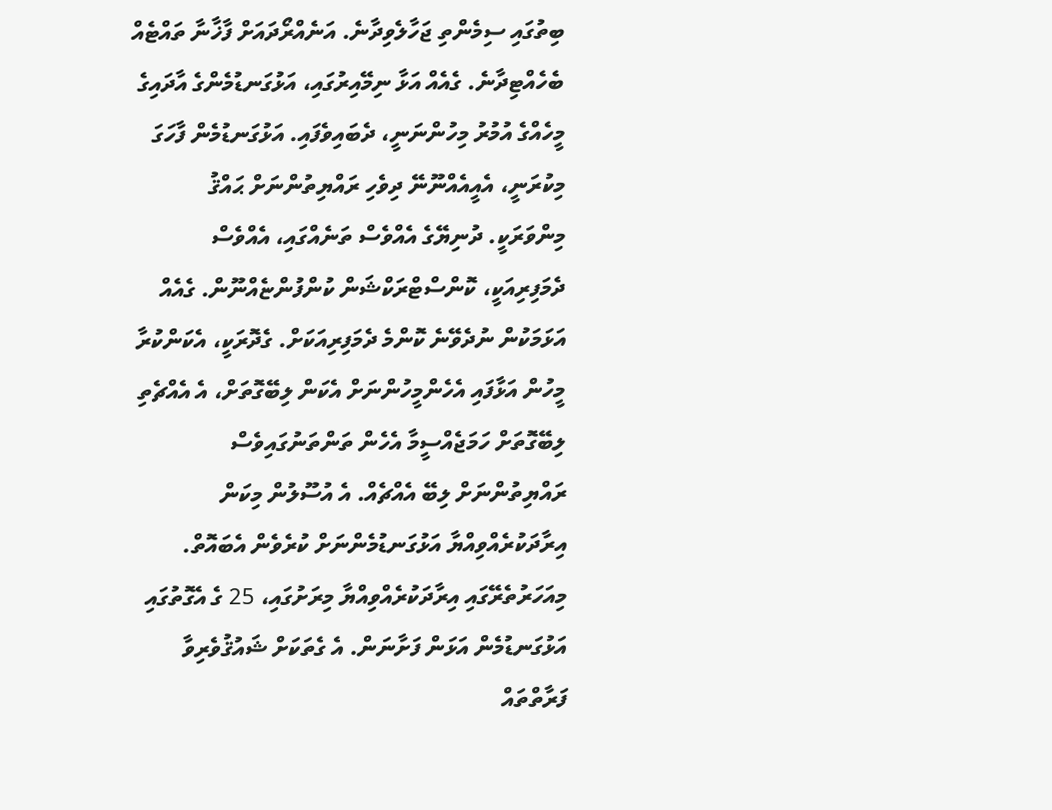ބިތުގައި ސިމެންތި ޖަހާލެވިދާނެ. އަނެއްރޯދައަށް ފާޚާނާ ތައްޓެއް ބެހެއްޓިދާނެ. ގެއެއް އަޅާ ނިމޭއިރުގައި، އަޅުގަނޑުމެންގެ އާދައިގެ މީހެއްގެ އުމުރު މިހުންނަނީ، ދެބައިވެފައި. އަޅުގަނޑުމެން ފާހަގަ މިކުރަނީ، އެއީއެއްނޫނޭ ދިވެހި ރައްޔިތުންނަށް ޙައްޤު މިންވަރަކީ. ދުނިޔޭގެ އެއްވެސް ތަނެއްގައި، އެއްވެސް ދެމަފިރިއަކީ، ކޮންސްޓްރަކްޝަން ކުންފުންޏެއްނޫން. ގެއެއް އަޅަމަކުން ނުދެވޭނެ ކޮންމެ ދެމަފިރިއަކަށް. ގެދޮރަކީ، އެކަންކުރާ މީހުން އަޅާފައި އެހެންމީހުންނަށް އެކަން ލިބޭގޮތަށް، އެ އެއްޗެތި ލިބޭގޮތަށް ހަމަޖެއްސީމާ އެހެން ތަންތަނުގައިވެސް ރައްޔިތުންނަށް ލިބޭ އެއްޗެއް. އެ އުސޫލުން މިކަން އިރާދަކުރެއްވިއްޔާ އަޅުގަނޑުމެންނަށް ކުރެވެން އެބައޮތް. މިއަހަރުތެރޭގައި އިރާދަކުރެއްވިއްޔާ މިރަށުގައި، 25 ގެ އެގޮތުގައި އަޅުގަނޑުމެން އަޅަން ފަށާނަން. އެ ގެތަކަށް ޝައުޤުވެރިވާ ފަރާތްތައް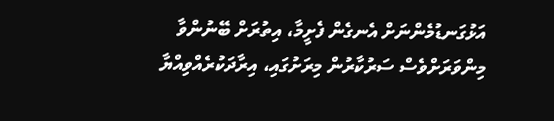އަޅުގަނޑުމެންނަށް އެނގެން ފެށީމާ، އިތުރަށް ބޭނުންވާ މިންވަރަށްވެސް ސަރުކާރުން މިރަށުގައި، އިރާދަކުރެއްވިއްޔާ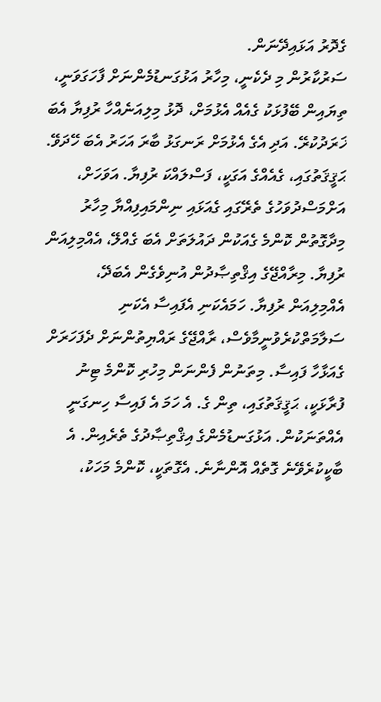ގެދޮރު އަޅައިދޭނަން.
ސަރުކާރުން މި ދެކެނީ، މިހާރު އަޅުގަނޑުމެންނަށް ފާހަގަވަނީ، ތިޔައިން ބޭފުޅަކު ގެއެއް އެޅުމަށް، ދޮޅު މިލިއަނެއްހާ ރުފިޔާ އެބަ ޚަރަދުކުރޭ. އަދި އެގެ އެޅުމަށް ރަނގަޅު ބާރަ އަހަރު އެބަ ހޭދަވޭ. ޙަޤީޤަތުގައި، ގެއެއްގެ އަގަކީ، ފަސްލައްކަ ރުފިޔާ. އަވަހަށް، އަށްމަސްދުވަހުގެ ތެރޭގައި ގެއަޅައި ނިންމައިފިއްޔާ މިހާރު މިދާގޮތުން ކޮންމެ ގެއަކުން ދައުލަތަށް އެބަ ގެއްލޭ، އެއްމިލިއަން ރުފިޔާ. މިރާއްޖޭގެ އިޤްތިޞާދުން އުނިވެގެން އެބަދޭ، އެއްމިލިއަން ރުފިޔާ. ހަމައެކަނި އެފައިސާ އެކަނި ސަލާމަތްކުރެވުނީމާވެސް، ރާއްޖޭގެ ރައްޔިތުންނަށް ދެފަހަރަށް ގެއަޅާހާ ފައިސާ. މިތަނުން ފެންނަން މިހުރި ކޮންމެ ޓިނު ފުރާޅަކީ، ޙަޤީޤަތުގައި، ތިން ގެ. އެ ހަމަ އެ ފައިސާ ހިނގަނީ އެއްތަނަކުން. އަޅުގަނޑުމެންގެ އިޤްތިޞާދުގެ ތެރެއިން. އެ ބާކީކުރެވޭނެ ގޮތެއް އޮންނާނެ. އެގޮތަކީ، ކޮންމެ މަހަކު،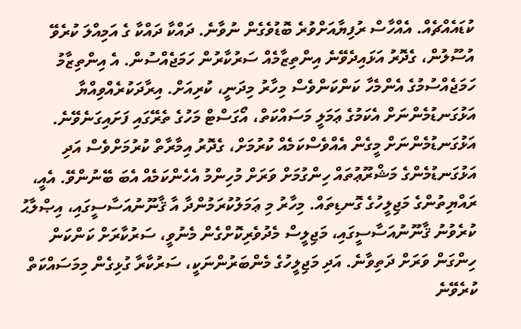ކުޑައެއްޗެއް. އެއްހާސް ރުފިޔާއަށްވުރެ ބޮޑުވެގެން ނުވާނެ. ދައްކާ ދައްކާ ގެ އަމިއްލަ ކުރެވޭ އުސޫލުން، ގެދޮރު އަޅައިދެވޭނެ އިންތިޒާމެއް ސަރުކާރުން ހަމަޖެއްސުން. އެ އިންތިޒާމު ހަމަޖެއްސުމުގެ އެންމެހާ ކަންކަންވެސް މިހާރު މިދަނީ، ކުރިއަށް. އިރާދަކުރެއްވިއްޔާ އަޅުގަނޑުމެންނަށް އެކަމުގެ ޢަމަލީ މަސައްކަތް، އޯގަސްޓް މަހުގެ ތެރޭގައި ފަށައިގަނެވޭނެ.
އަޅުގަނޑުމެންނަށް މީގެން އެއްވެސްކަމެއް ކުރުމަށް، ގެދޮރު އިމާރާތް ކުރުމަށްވެސް އަދި އަޅުގަނޑުމެންގެ މަޝްރޫޢުތައް ހިންގުމަށް ވަރަށް މުހިންމު އެހެންކަމެއް އެބަ ބޭނުންވޭ. އެއީ، ރައްޔިތުންގެ މަޖިލީހުގެ ގޮނޑިތައް. މިހާރު މި ޢަމަލުކުރަމުންދާ އާ ޤާނޫނުއަސާސީގައި، އިޞްލާޙު ކުރެވުނު ޤާނޫނުއަސާސީގައި، މަޖިލީސް މެދުވެރިކޮށްގެން މެނުވީ، ސަރުކާރަށް ކަންކަން ހިންގަން ވަރަށް ދަތިވާނެ. އަދި މަޖިލީހުގެ މެންބަރުންނަކީ، ސަރުކާރާ ގުޅިގެން މިމަސައްކަތް ކުރެވޭނެ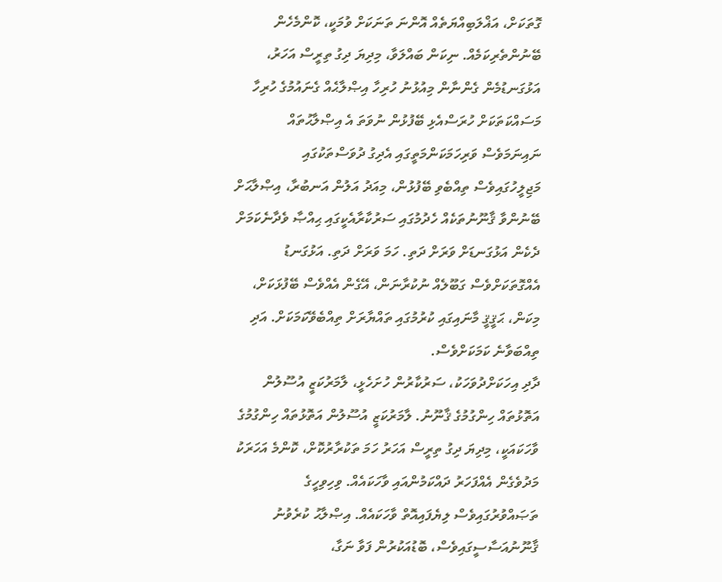ގޮތަކަށް، އަޣްލަބިއްޔަތެއް އޮންނަ ތަނަކަށް ވުމަކީ، ކޮންމެހެން ބޭނުންތެރިކަމެއް. ނިކަން ބައްލަވާ، މިދިޔަ ދިގު ތިރީސް އަހަރު، އަޅުގަނޑުމެން ގެންނާން މިއުޅުނު ހުރިހާ އިޞްލާޙެއް ގެނައުމުގެ ހުރިހާ މަސައްކަތަކަށް ހުރަސްއެޅި ބޭފުޅުން ނުވަތަ އެ އިޞްލާޙުތައް ނައިނަމަވެސް ވަރިހަމަކަންމަތީގައި އެދިގު ދުވަސްތަކުގައި މަޖިލީހުގައިވެސް ތިއްބެވި ބޭފުޅުން، މިއަދު އަލުން އަނބުރާ، އިޞްލާޙަށް ބޭނުންވާ ޤާނޫނުތަކެއް ހެދުމުގައި ސަރުކާރާއެކީގައި ޙިއްޞާ ވެދާނެކަމަށް ދެކެން އަޅުގަނޑަށް ވަރަށް ދަތި. ހަމަ ވަރަށް ދަތި. އަޅުގަނޑު އެއްގޮތަކަށްވެސް ގަބޫލެއް ނުކުރާނަން، އޭގެން އެއްވެސް ބޭފުޅަކަށް، މިކަން، ޙަޤީޤީ މާނައިގައި ކުރުމުގައި ތައްޔާރަށް ތިއްބެވޭކަމަކަށް. އަދި ތިއްބަވާނެ ކަމަކަށްވެސް.
ދާދި އިހަކަށްދުވަހަކު، ސަރުކާރުން ހުށަހެޅީ، ލާމަރުކަޒީ އުސޫލުން އަތޮޅުތައް ހިންގުމުގެ ޤާނޫނު. ލާމަރުކަޒީ އުސޫލުން އަތޮޅުތައް ހިންގުމުގެ ވާހަކައަކީ، މިދިޔަ ދިގު ތިރީސް އަހަރު ހަމަ ތަކުރާރުކޮށް، ކޮންމެ އަހަރަކު މަދުވެގެން އެއްފަހަރު ދައްކަމުންއައި ވާހަކައެއް. ވިހިވިހީގެ ތަޞައްވުރުގައިވެސް ލިޔެފައިއޮތް ވާހަކައެއް. އިޞްލާޙު ކުރެވުނު ޤާނޫނުއަސާސީގައިވެސް، ބޮޑުއަކުރުން ފަވާ ނަގާ،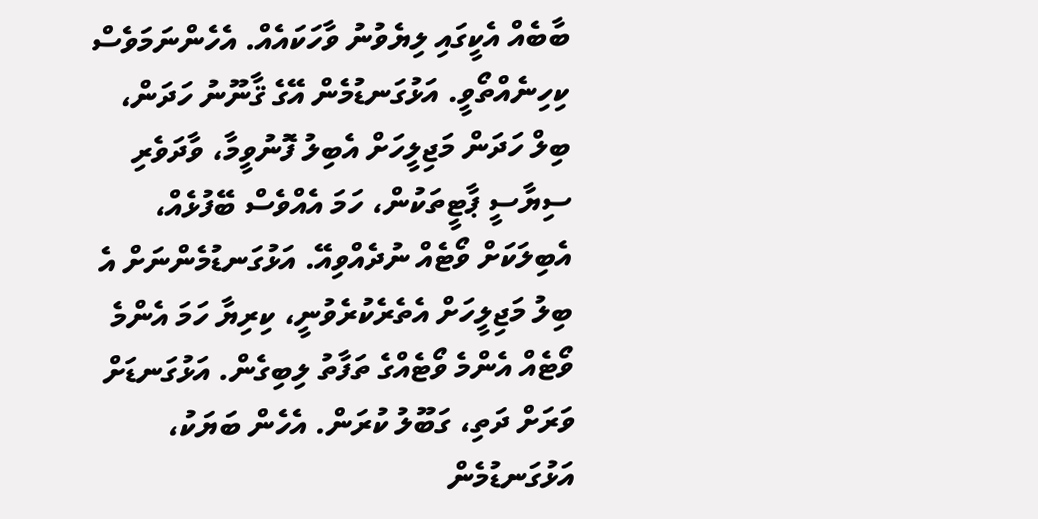ބާބެއް އެކީގައި ލިޔެވުނު ވާހަކައެއް. އެހެންނަމަވެސް ކިހިނެއްތޯވީ. އަޅުގަނޑުމެން އޭގެ ޤާނޫނު ހަދަން، ބިލް ހަދަން މަޖިލީހަށް އެބިލު ފޮނުވީމާ، ވާދަވެރި ސިޔާސީ ޕާޓީތަކުން، ހަމަ އެއްވެސް ބޭފުޅެއް، އެބިލަކަށް ވޯޓެއް ނުދެއްވިއޭ. އަޅުގަނޑުމެންނަށް އެ ބިލު މަޖިލީހަށް އެތެރެކުރެވުނީ، ކިރިޔާ ހަމަ އެންމެ ވޯޓެއް އެންމެ ވޯޓެއްގެ ތަފާތު ލިބިގެން. އަޅުގަނޑަށް ވަރަށް ދަތި، ގަބޫލު ކުރަން. އެހެން ބަޔަކު، އަޅުގަނޑުމެން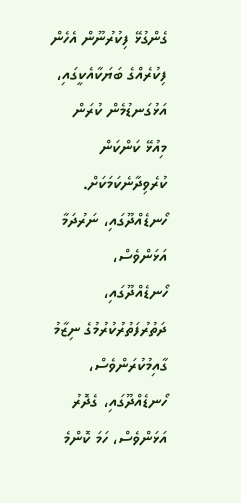ގެންގުޅޭ ފިކުރުނޫން އެހެން ފިކުރެއްގެ ބަޔަކާއެކީގައި، އަޅުގަނޑުމެން ކުރަން މިއުޅޭ ކަންކަން ކުރެވިދާނެކަމަކަށް. ހޯނޑެއްދޫގައި، ނަރުދަމާ އަޅަންވެސް، ހޯނޑެއްދޫގައި، ދަތުރުފަތުރުކުރުމުގެ ނިޒާމު ގާއިމުކުރަންވެސް، ހޯނޑެއްދޫގައި، ގެދޮރު އަޅަންވެސް، ހަމަ ކޮންމެ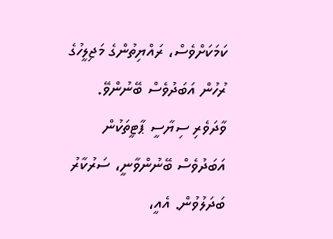ކަމަކަށްވެސް، ރައްޔިތުންގެ މަޖިލީހުގެ ރުހުން އަބަދުވެސް ބޭނުންވޭ.
ވާދަވެރި ސިޔާސީ ޕާޓީތަކުން އަބަދުވެސް ބޭނުންވާނީ، ސަރުކާރު ބަދަލުވުން. އެއީ،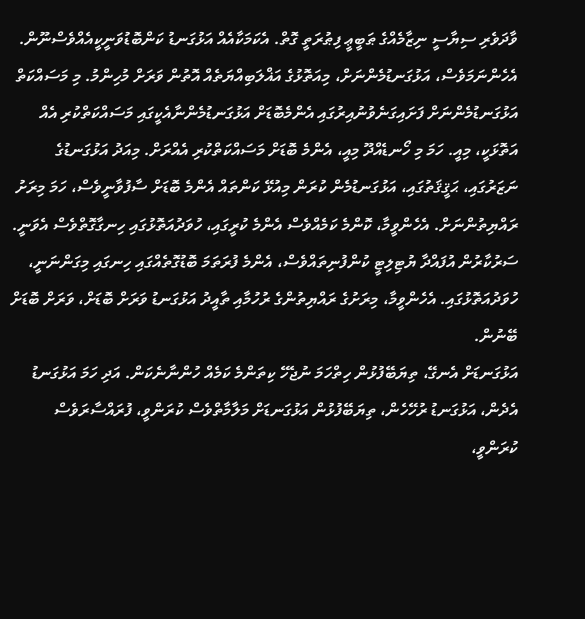ވާދަވެރި ސިޔާސީ ނިޒާމެއްގެ ޠަބީޢީ ފިޠުރަތީ ގޮތް. އެކަމަކާއެއް އަޅުގަނޑު ކަންބޮޑުވަނީކީއެއްވެސްނޫން. އެހެންނަމަވެސް، އަޅުގަނޑުމެންނަށް، މިއަތޮޅުގެ އަޣްލަބިއްޔަތެއް އޮތުން ވަރަށް މުހިންމު. މި މަސައްކަތް އަޅުގަނޑުމެންނަށް ފަށައިގަނެވުނުއިރުގައި އެންމެބޮޑަށް އަޅުގަނޑުމެންނާއެކީގައި މަސައްކަތްކުރި އެއް އަތޮޅަކީ، މިއީ. ހަމަ މި ހޯނޑެއްދޫ މިއީ، އެންމެ ބޮޑަށް މަސައްކަތްކުރި އެއްރަށް. މިއަދު އަޅުގަނޑުގެ ނަޒަރުގައި، ޙަޤީޤަތުގައި، އަޅުގަނޑުމެން ކުރަން މިއުޅޭ ކަންތައް އެންމެ ބޮޑަށް ސާފުވާނީވެސް، ހަމަ މިރަށު ރައްޔިތުންނަށް. އެހެންވީމާ، ކޮންމެ ކަމެއްވެސް އެންމެ ކުރީގައި، ހުވަދުއަތޮޅުގައި ހިނގާގޮތްވެސް އެވަނީ. ސަރުކާރުން އުފައްދާ ޔުޓިލިޓީ ކުންފުނިތައްވެސް، އެންމެ ފުރަތަމަ ބޮޑުގޮތެއްގައި ހިނގައި މިގަންނަނީ، ހުވަދުއަތޮޅުގައި. އެހެންވީމާ، މިރަށުގެ ރައްޔިތުންގެ ރުހުމާއި ތާއީދު އަޅުގަނޑު ވަރަށް ބޮޑަށް، ވަރަށް ބޮޑަށް ބޭނުން.
އަޅުގަނޑަށް އެނގޭ، ތިޔަބޭފުޅުން ހިތްހަމަ ނުޖެހޭ ކިތަންމެ ކަމެއް ހުންނާނެކަން. އަދި ހަމަ އަޅުގަނޑު އެދެން، އަޅުގަނޑު ރުހޭހެން، ތިޔަބޭފުޅުން އަޅުގަނޑަށް މަލާމާތްވެސް ކުރަންވީ، ފުރައްސާރަވެސް ކުރަންވީ،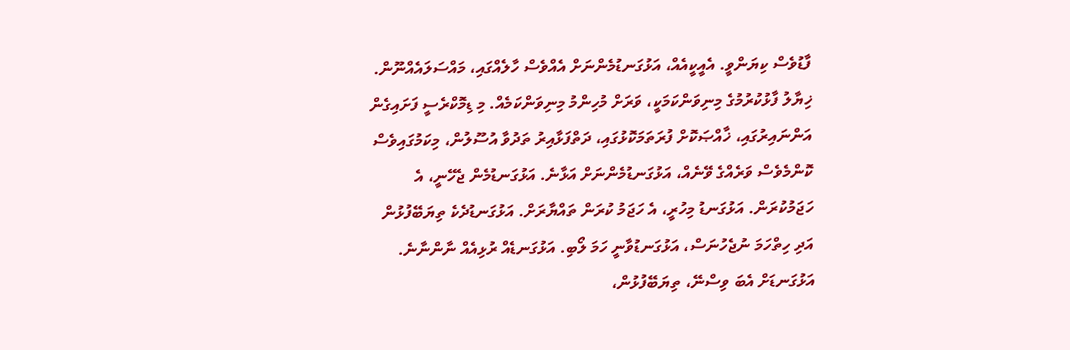ފާޑުވެސް ކިޔަންވީ. އެއީކީއެއް، އަޅުގަނޑުމެންނަށް އެއްވެސް ހާލެއްގައި، މައްސަލައެއްނޫން. ޚިޔާލު ފާޅުކުރުމުގެ މިނިވަންކަމަކީ، ވަރަށް މުހިންމު މިނިވަންކަމެއް. މި ޑިމޮކްރެސީ ފަށައިގެން އަންނައިރުގައި، ޚާއްޞަކޮށް ފުރަތަމަކޮޅުގައި، ދަތްފަޅާއިރު ތަދުވާ އުސޫލުން، މިކަމުގައިވެސް ކޮންމެވެސް ވަރެއްގެ ވޭނެއް، އަޅުގަނޑުމެންނަށް އަޅާނެ. އަޅުގަނޑުމެން ޖެހޭނީ، އެ ހަޖަމުކުރަން. އަޅުގަނޑު މިހުރީ، އެ ހަޖަމު ކުރަން ތައްޔާރަށް. އަޅުގަނޑުދެކެ ތިޔަބޭފުޅުން އަދި ހިތްހަމަ ނުޖެހުނަސް، އަޅުގަނޑުވާނީ ހަމަ ލޯބި. އަޅުގަނޑެއް ރުޅިއެއް ނާންނާނެ. އަޅުގަނޑަށް އެބަ ވިސްނޭ، ތިޔަބޭފުޅުން،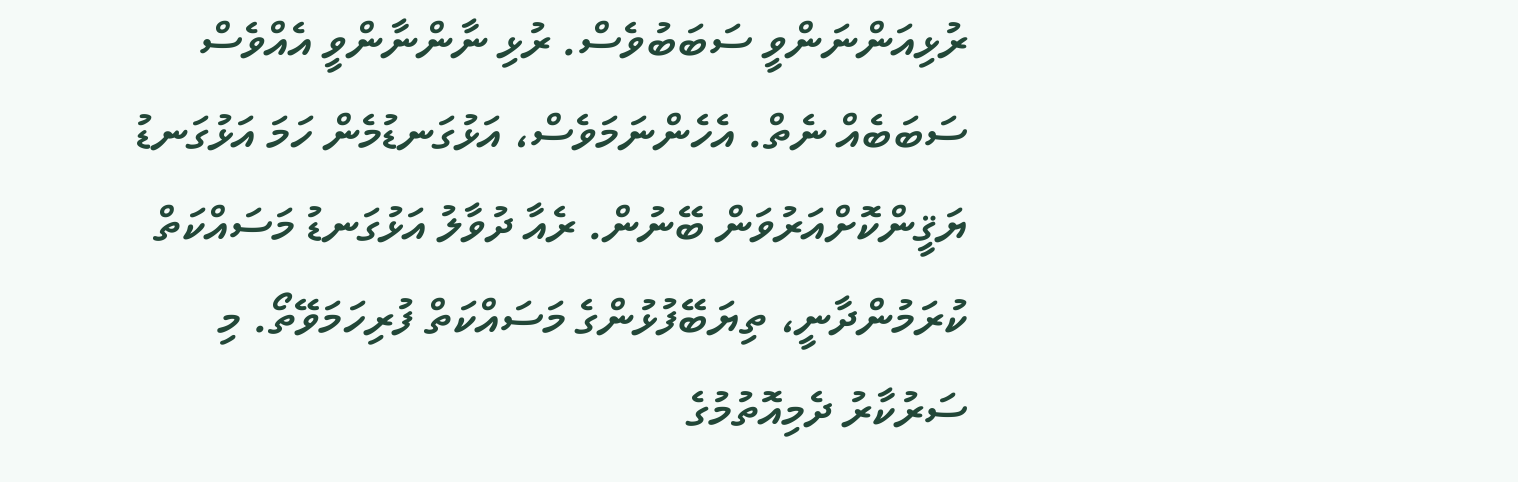ރުޅިއަންނަންވީ ސަބަބުވެސް. ރުޅި ނާންނާންވީ އެއްވެސް ސަބަބެއް ނެތް. އެހެންނަމަވެސް، އަޅުގަނޑުމެން ހަމަ އަޅުގަނޑު ޔަޤީންކޮށްއަރުވަން ބޭނުން. ރެއާ ދުވާލު އަޅުގަނޑު މަސައްކަތް ކުރަމުންދާނީ، ތިޔަބޭފުޅުންގެ މަސައްކަތް ފުރިހަމަވޭތޯ. މި ސަރުކާރު ދެމިއޮތުމުގެ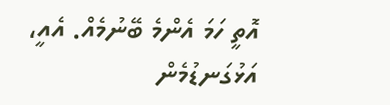އޮތީ ހަމަ އެންމެ ބޭނުމެއް. އެއީ، އަޅުގަނޑުމެން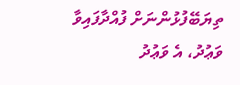ތިޔަބޭފުޅުންނަށް ފުއްދާފައިވާ ވަޢުދު، އެ ވަޢުދު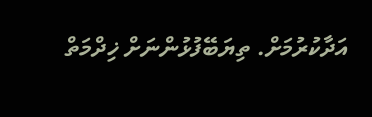އަދާކުރުމަށް. ތިޔަބޭފުޅުންނަށް ޚިދްމަތް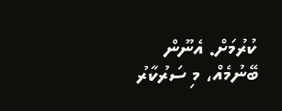ކުރުމަށް. އެނޫން ބޭނުމެއް، މި ސަރުކާރު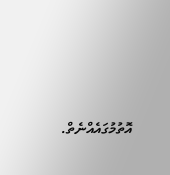އޮތުމުގައެއްނެތް.